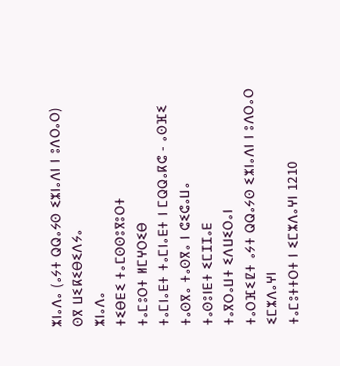ⵣⵏⴰⴷⴰ (ⴰⵢⵜ ⵕⵕⴰⵢⵙ ⵉⵣⵏⴰⴷⵏ ⵏ ⵓⴷⵔⴰⵔ)
ⵙⴳ ⵡⵉⴽⵉⴱⵉⴷⵢⴰ
ⵣⵏⴰⴷⴰ
ⵜⵉⴱⴹⵉ ⵜⴰⵎⵙⵙⵓⴳⵓⵔⵜ
ⵜⴰⵎⵓⵔⵜ ⵍⵎⵖⵔⵉⴱ
ⵜⴰⵎⵏⴰⴹⵜ ⵜⴰⵎⵏⴰⴹⵜ ⵏ ⵎⵕⵕⴰⴽⵛ - ⴰⵙⴼⵉ
ⵜⴰⵙⴳⴰ ⵜⴰⵙⴳⴰ ⵏ ⵛⵉⵛⴰⵡⴰ
ⵜⴰⵙⵓⵏⴹⵜ ⵉⵎⵊⵊⴰⴹ
ⵜⴰⴳⵔⴰⵡⵜ ⵉⴷⵡⵉⵔⴰⵏ
ⵜⴰⵔⴼⵉⵇⵜ ⴰⵢⵜ ⵕⵕⴰⵢⵙ ⵉⵣⵏⴰⴷⵏ ⵏ ⵓⴷⵔⴰⵔ
ⵉⵎⵣⴷⴰⵖⵏ
ⵜⴰⵎⵓⵜⵜⵔⵜ ⵏ ⵉⵎⵣⴷⴰⵖⵏ 1210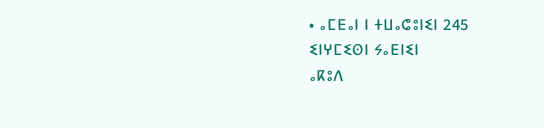• ⴰⵎⴹⴰⵏ ⵏ ⵜⵡⴰⵛⵓⵏⵉⵏ 245
ⵉⵏⵖⵎⵉⵙⵏ ⵢⴰⴹⵏⵉⵏ
ⴰⴽⵓⴷ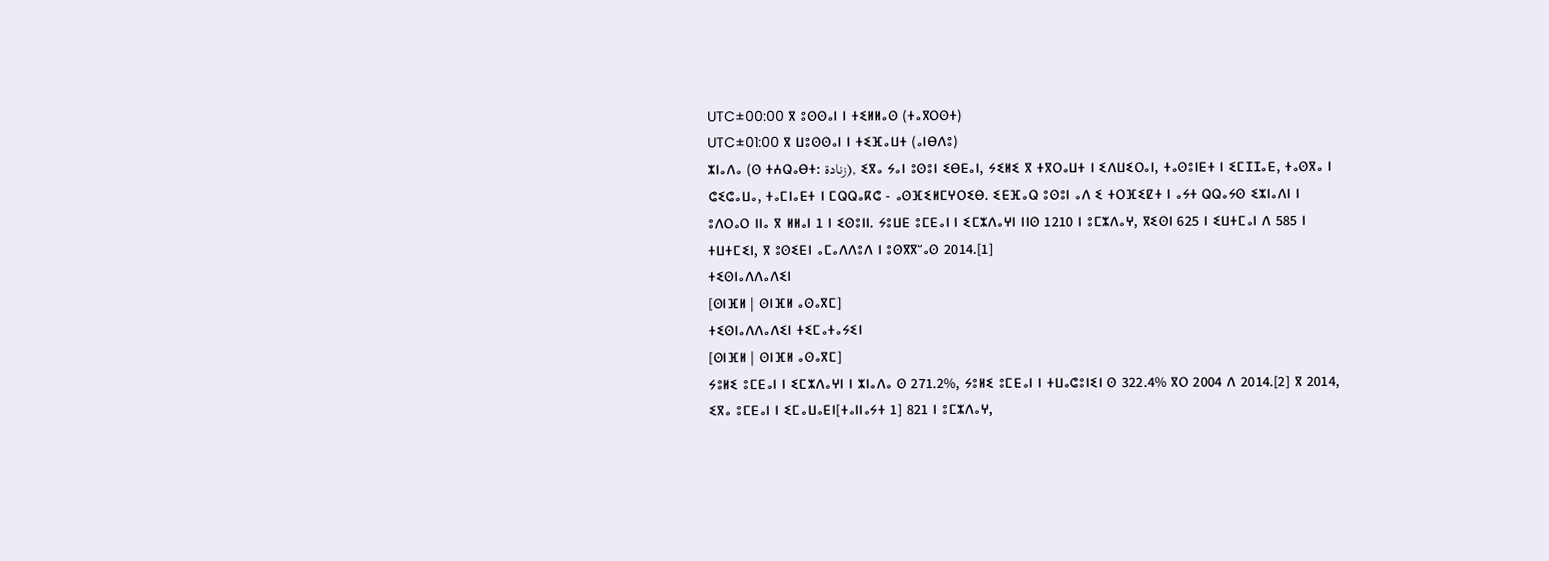UTC±00:00 ⴳ ⵓⵙⵙⴰⵏ ⵏ ⵜⵉⵍⵍⴰⵙ (ⵜⴰⴳⵔⵙⵜ)
UTC±01:00 ⴳ ⵡⵓⵙⵙⴰⵏ ⵏ ⵜⵉⴼⴰⵡⵜ (ⴰⵏⴱⴷⵓ)
ⵣⵏⴰⴷⴰ (ⵙ ⵜⵄⵕⴰⴱⵜ: زنادة), ⵉⴳⴰ ⵢⴰⵏ ⵓⵙⵓⵏ ⵉⴱⴹⴰⵏ, ⵢⵉⵍⵉ ⴳ ⵜⴳⵔⴰⵡⵜ ⵏ ⵉⴷⵡⵉⵔⴰⵏ, ⵜⴰⵙⵓⵏⴹⵜ ⵏ ⵉⵎⵊⵊⴰⴹ, ⵜⴰⵙⴳⴰ ⵏ ⵛⵉⵛⴰⵡⴰ, ⵜⴰⵎⵏⴰⴹⵜ ⵏ ⵎⵕⵕⴰⴽⵛ - ⴰⵙⴼⵉⵍⵎⵖⵔⵉⴱ. ⵉⴹⴼⴰⵕ ⵓⵙⵓⵏ ⴰⴷ ⵉ ⵜⵔⴼⵉⵇⵜ ⵏ ⴰⵢⵜ ⵕⵕⴰⵢⵙ ⵉⵣⵏⴰⴷⵏ ⵏ ⵓⴷⵔⴰⵔ ⵏⵏⴰ ⴳ ⵍⵍⴰⵏ 1 ⵏ ⵉⵙⵓⵏⵏ. ⵢⵓⵡⴹ ⵓⵎⴹⴰⵏ ⵏ ⵉⵎⵣⴷⴰⵖⵏ ⵏⵏⵙ 1210 ⵏ ⵓⵎⵣⴷⴰⵖ, ⴳⵉⵙⵏ 625 ⵏ ⵉⵡⵜⵎⴰⵏ ⴷ 585 ⵏ ⵜⵡⵜⵎⵉⵏ, ⴳ ⵓⵙⵉⴹⵏ ⴰⵎⴰⴷⴷⵓⴷ ⵏ ⵓⵙⴳⴳⵯⴰⵙ 2014.[1]
ⵜⵉⵙⵏⴰⴷⴷⴰⴷⵉⵏ
[ⵙⵏⴼⵍ | ⵙⵏⴼⵍ ⴰⵙⴰⴳⵎ]
ⵜⵉⵙⵏⴰⴷⴷⴰⴷⵉⵏ ⵜⵉⵎⴰⵜⴰⵢⵉⵏ
[ⵙⵏⴼⵍ | ⵙⵏⴼⵍ ⴰⵙⴰⴳⵎ]
ⵢⵓⵍⵉ ⵓⵎⴹⴰⵏ ⵏ ⵉⵎⵣⴷⴰⵖⵏ ⵏ ⵣⵏⴰⴷⴰ ⵙ 271.2%, ⵢⵓⵍⵉ ⵓⵎⴹⴰⵏ ⵏ ⵜⵡⴰⵛⵓⵏⵉⵏ ⵙ 322.4% ⴳⵔ 2004 ⴷ 2014.[2] ⴳ 2014, ⵉⴳⴰ ⵓⵎⴹⴰⵏ ⵏ ⵉⵎⴰⵡⴰⴹⵏ[ⵜⴰⵏⵏⴰⵢⵜ 1] 821 ⵏ ⵓⵎⵣⴷⴰⵖ,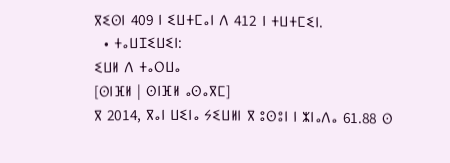ⴳⵉⵙⵏ 409 ⵏ ⵉⵡⵜⵎⴰⵏ ⴷ 412 ⵏ ⵜⵡⵜⵎⵉⵏ.
  • ⵜⴰⵡⵊⵉⵡⵉⵏ:
ⵉⵡⵍ ⴷ ⵜⴰⵔⵡⴰ
[ⵙⵏⴼⵍ | ⵙⵏⴼⵍ ⴰⵙⴰⴳⵎ]
ⴳ 2014, ⴳⴰⵏ ⵡⵉⵏⴰ ⵢⵉⵡⵍⵏ ⴳ ⵓⵙⵓⵏ ⵏ ⵣⵏⴰⴷⴰ 61.88 ⵙ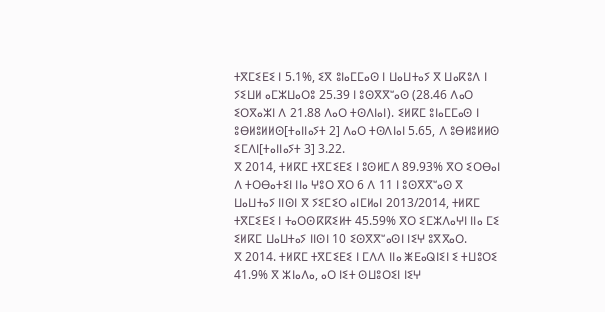ⵜⴳⵎⵉⴹⵉ ⵏ 5.1%, ⵉⴳ ⵓⵏⴰⵎⵎⴰⵙ ⵏ ⵡⴰⵡⵜⴰⵢ ⴳ ⵡⴰⴽⵓⴷ ⵏ ⵢⵉⵡⵍ ⴰⵎⵣⵡⴰⵔⵓ 25.39 ⵏ ⵓⵙⴳⴳⵯⴰⵙ (28.46 ⴷⴰⵔ ⵉⵔⴳⴰⵣⵏ ⴷ 21.88 ⴷⴰⵔ ⵜⵙⴷⵏⴰⵏ). ⵉⵍⴽⵎ ⵓⵏⴰⵎⵎⴰⵙ ⵏ ⵓⴱⵍⵓⵍⵍⵙ[ⵜⴰⵏⵏⴰⵢⵜ 2] ⴷⴰⵔ ⵜⵙⴷⵏⴰⵏ 5.65, ⴷ ⵓⴱⵍⵓⵍⵍⵙ ⵉⵎⴷⵏ[ⵜⴰⵏⵏⴰⵢⵜ 3] 3.22.
ⴳ 2014, ⵜⵍⴽⵎ ⵜⴳⵎⵉⴹⵉ ⵏ ⵓⵙⵍⵎⴷ 89.93% ⴳⵔ ⵉⵔⴱⴰⵏ ⴷ ⵜⵔⴱⴰⵜⵉⵏ ⵏⵏⴰ ⵖⵓⵔ ⴳⵔ 6 ⴷ 11 ⵏ ⵓⵙⴳⴳⵯⴰⵙ ⴳ ⵡⴰⵡⵜⴰⵢ ⵏⵏⵙⵏ ⴳ ⵢⵉⵎⵉⵔ ⴰⵏⵎⵍⴰⵏ 2013/2014, ⵜⵍⴽⵎ ⵜⴳⵎⵉⴹⵉ ⵏ ⵜⴰⵔⵙⴽⴽⵉⵍⵜ 45.59% ⴳⵔ ⵉⵎⵣⴷⴰⵖⵏ ⵏⵏⴰ ⵎⵉ ⵉⵍⴽⵎ ⵡⴰⵡⵜⴰⵢ ⵏⵏⵙⵏ 10 ⵉⵙⴳⴳⵯⴰⵙⵏ ⵏⵉⵖ ⵓⴳⴳⴰⵔ.
ⴳ 2014. ⵜⵍⴽⵎ ⵜⴳⵎⵉⴹⵉ ⵏ ⵎⴷⴷ ⵏⵏⴰ ⵥⴹⴰⵕⵏⵉⵏ ⵉ ⵜⵡⵓⵔⵉ 41.9% ⴳ ⵣⵏⴰⴷⴰ, ⴰⵔ ⵏⵉⵜ ⵙⵡⵓⵔⵉⵏ ⵏⵉⵖ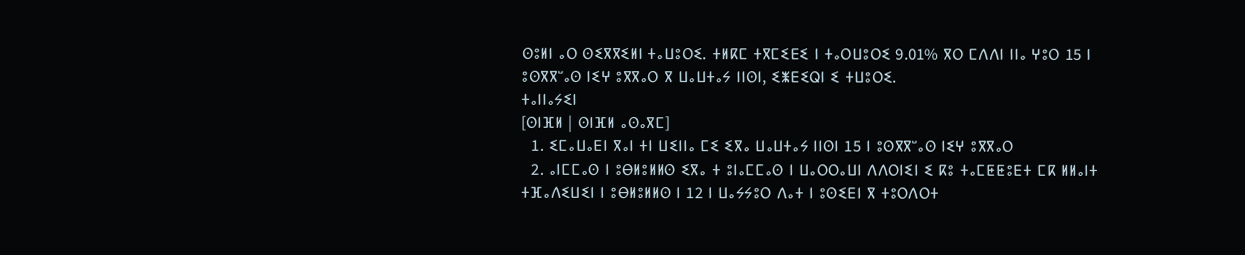ⵙⵓⵍⵏ ⴰⵔ ⵙⵉⴳⴳⵉⵍⵏ ⵜⴰⵡⵓⵔⵉ. ⵜⵍⴽⵎ ⵜⴳⵎⵉⴹⵉ ⵏ ⵜⴰⵔⵡⵓⵔⵉ 9.01% ⴳⵔ ⵎⴷⴷⵏ ⵏⵏⴰ ⵖⵓⵔ 15 ⵏ ⵓⵙⴳⴳⵯⴰⵙ ⵏⵉⵖ ⵓⴳⴳⴰⵔ ⴳ ⵡⴰⵡⵜⴰⵢ ⵏⵏⵙⵏ, ⵉⵥⴹⵉⵕⵏ ⵉ ⵜⵡⵓⵔⵉ.
ⵜⴰⵏⵏⴰⵢⵉⵏ
[ⵙⵏⴼⵍ | ⵙⵏⴼⵍ ⴰⵙⴰⴳⵎ]
  1. ⵉⵎⴰⵡⴰⴹⵏ ⴳⴰⵏ ⵜⵏ ⵡⵉⵏⵏⴰ ⵎⵉ ⵉⴳⴰ ⵡⴰⵡⵜⴰⵢ ⵏⵏⵙⵏ 15 ⵏ ⵓⵙⴳⴳⵯⴰⵙ ⵏⵉⵖ ⵓⴳⴳⴰⵔ
  2. ⴰⵏⵎⵎⴰⵙ ⵏ ⵓⴱⵍⵓⵍⵍⵙ ⵉⴳⴰ ⵜ ⵓⵏⴰⵎⵎⴰⵙ ⵏ ⵡⴰⵔⵔⴰⵡⵏ ⴷⴷⵔⵏⵉⵏ ⵉ ⴽⵓ ⵜⴰⵎⵟⵟⵓⴹⵜ ⵎⴽ ⵍⵍⴰⵏⵜ ⵜⴼⴰⴷⵉⵡⵉⵏ ⵏ ⵓⴱⵍⵓⵍⵍⵙ ⵏ 12 ⵏ ⵡⴰⵢⵢⵓⵔ ⴷⴰⵜ ⵏ ⵓⵙⵉⴹⵏ ⴳ ⵜⵓⵔⴷⵔⵜ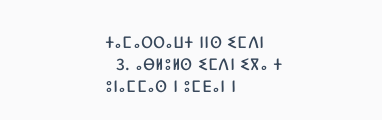ⵜⴰⵎⴰⵔⵔⴰⵡⵜ ⵏⵏⵙ ⵉⵎⴷⵏ
  3. ⴰⴱⵍⵓⵍⵙ ⵉⵎⴷⵏ ⵉⴳⴰ ⵜ ⵓⵏⴰⵎⵎⴰⵙ ⵏ ⵓⵎⴹⴰⵏ ⵏ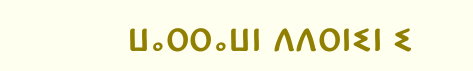ⵡⴰⵔⵔⴰⵡⵏ ⴷⴷⵔⵏⵉⵏ ⵉ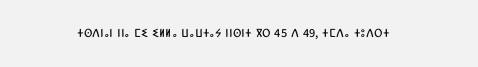ⵜⵙⴷⵏⴰⵏ ⵏⵏⴰ ⵎⵉ ⵉⵍⵍⴰ ⵡⴰⵡⵜⴰⵢ ⵏⵏⵙⵏⵜ ⴳⵔ 45 ⴷ 49, ⵜⵎⴷⴰ ⵜⵓⴷⵔⵜ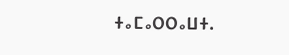ⵜⴰⵎⴰⵔⵔⴰⵡⵜ.